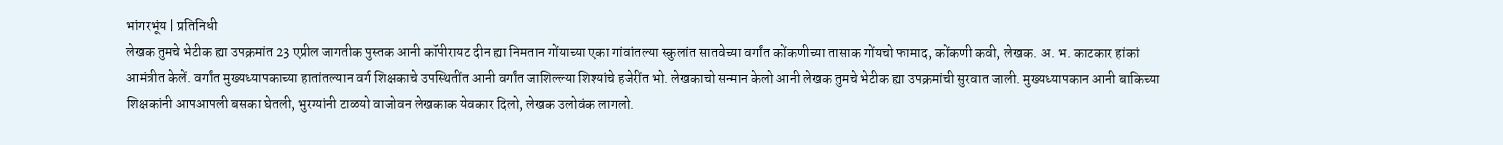भांगरभूंय | प्रतिनिधी
लेखक तुमचे भेटीक ह्या उपक्रमांत 23 एप्रील जागतीक पुस्तक आनी कॉपीरायट दीन ह्या निमतान गोंयाच्या एका गांवांतल्या स्कुलांत सातवेच्या वर्गांत कोंकणीच्या तासाक गोंयचो फामाद, कोंकणी कवी, लेखक. अ. भ. काटकार हांकां आमंत्रीत केलें. वर्गांत मुख्यध्यापकाच्या हातांतल्यान वर्ग शिक्षकाचे उपस्थितींत आनी वर्गांत जाशिल्ल्या शिश्यांचे हजेरींत भो. लेखकाचो सन्मान केलो आनी लेखक तुमचे भेटीक ह्या उपक्रमांची सुरवात जाली. मुख्यध्यापकान आनी बाकिच्या शिक्षकांनी आपआपली बसका घेतली, भुरग्यांनी टाळयो वाजोवन लेखकाक येवकार दिलो, लेखक उलोवंक लागलो.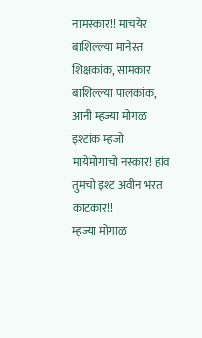नामस्कार!! माचयेर बाशिल्ल्या मानेस्त शिक्षकांक, सामकार बाशिल्ल्या पालकांक, आनी म्हज्या मोगळ इश्टांक म्हजो मायेमोगाचो नस्कार! हांव तुमचो इश्ट अवीन भरत काटकार!!
म्हज्या मोगाळ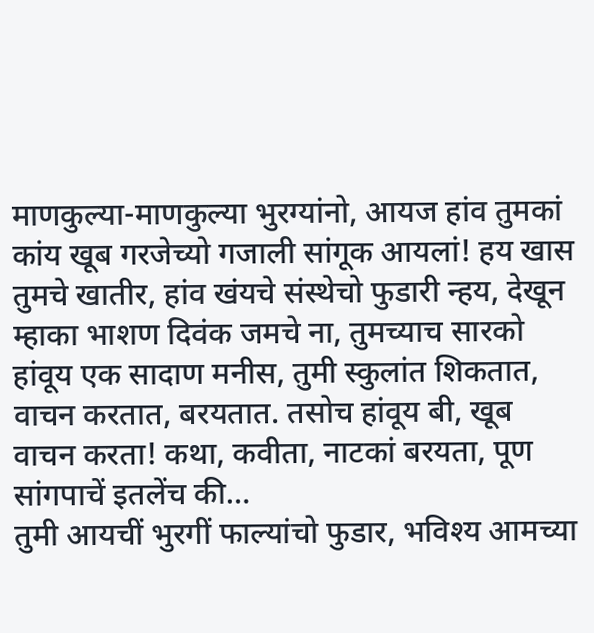माणकुल्या-माणकुल्या भुरग्यांनो, आयज हांव तुमकां कांय खूब गरजेच्यो गजाली सांगूक आयलां! हय खास तुमचे खातीर, हांव खंयचे संस्थेचो फुडारी न्हय, देखून म्हाका भाशण दिवंक जमचे ना, तुमच्याच सारको हांवूय एक सादाण मनीस, तुमी स्कुलांत शिकतात, वाचन करतात, बरयतात. तसोच हांवूय बी, खूब वाचन करता! कथा, कवीता, नाटकां बरयता, पूण सांगपाचें इतलेंच की…
तुमी आयचीं भुरगीं फाल्यांचो फुडार, भविश्य आमच्या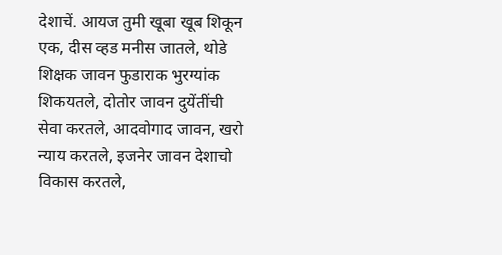देशाचें. आयज तुमी खूबा खूब शिकून एक, दीस व्हड मनीस जातले, थोडे शिक्षक जावन फुडाराक भुरग्यांक शिकयतले, दोतोर जावन दुयेंतींची सेवा करतले, आदवोगाद जावन, खरो न्याय करतले, इजनेर जावन देशाचो विकास करतले,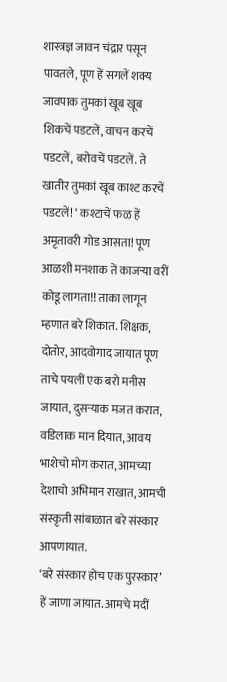शास्त्रज्ञ जावन चंद्रार पसून पावतले, पूण हें सगलें शक्य जावपाक तुमकां खूब खूब शिकचें पडटलें, वाचन करचें पडटलें, बरोवचें पडटलें. ते खातीर तुमकां खूब काश्ट करचें पडटलें! ‘ कश्टाचें फळ हें अमृतावरी गोड आसता! पूण आळशी मनशाक तें काजऱ्या वरीं कोडू लागता!! ताका लागून म्हणात बरे शिकात. शिक्षक, दोतोर, आदवोगाद जायात पूण ताचे पयलीं एक बरो मनीस जायात, दुसऱ्याक मजत करात, वडिलाक मान दियात, आवय भाशेचो मोग करात, आमच्या देशाचो अभिमान राखात, आमची संस्कृती सांबाळात बरे संस्कार आपणायात.
‘बरे संस्कार होच एक पुरस्कार’ हें जाणा जायात. आमचे मदीं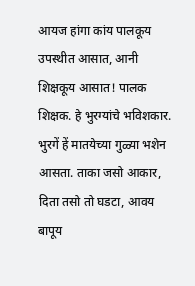आयज हांगा कांय पालकूय उपस्थीत आसात, आनी शिक्षकूय आसात! पालक शिक्षक. हे भुरग्यांचे भविशकार. भुरगें हें मातयेच्या गुळ्या भशेन आसता. ताका जसो आकार, दिता तसो तो घडटा, आवय बापूय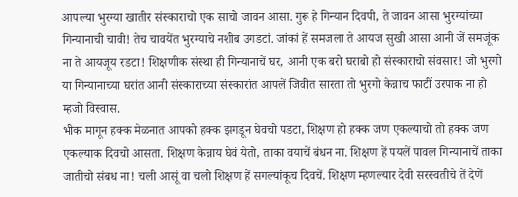आपल्या भुरग्या खातीर संस्काराचो एक साचो जावन आसा. गुरू हे गिन्यान दिवपी, ते जावन आसा भुरग्यांच्या गिन्यानाची चावी! तेच चावयेंत भुरग्याचे नशीब उगडटां. जांकां हें समजला ते आयज सुखी आसा आनी जें समजूंक ना ते आयजूय रडटा! शिक्षणीक संस्था ही गिन्यानाचें घर, आनी एक बरो घराबो हो संस्काराचो संवसार! जो भुरगो या गिन्यानाच्या घरांत आनी संस्काराच्या संस्कारांत आपलें जिवीत सारता तो भुरगो केन्नाच फाटीं उरपाक ना हो म्हजो विस्वास.
भीक मागून हक्क मेळनात आपको हक्क झगडून घेवचो पडटा, शिक्षण हो हक्क जण एकल्याचो तो हक्क जण एकल्याक दिवचो आसता. शिक्षण केन्नाय घेवं येतो, ताका वयाचें बंधन ना. शिक्षण हें पयलें पावल गिन्यानाचें ताका जातीचो संबध ना! चली आसूं वा चलो शिक्षण हें सगल्यांकूच दिवचें. शिक्षण म्हणल्यार देवी सरस्वतीचे तें देणें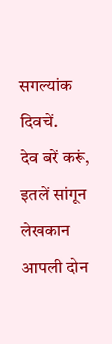सगल्यांक दिवचें.
देव बरें करूं,
इतलें सांगून लेखकान आपली दोन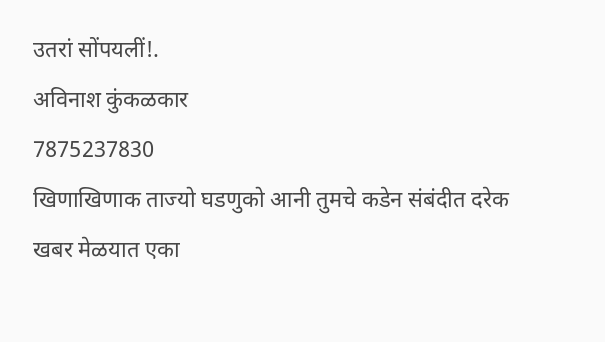उतरां सोंपयलीं!.
अविनाश कुंकळकार
7875237830
खिणाखिणाक ताज्यो घडणुको आनी तुमचे कडेन संबंदीत दरेक खबर मेळयात एका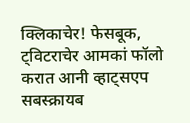क्लिकाचेर! फेसबूक, ट्विटराचेर आमकां फॉलो करात आनी व्हाट्सएप सबस्क्रायब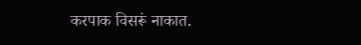करपाक विसरूं नाकात.